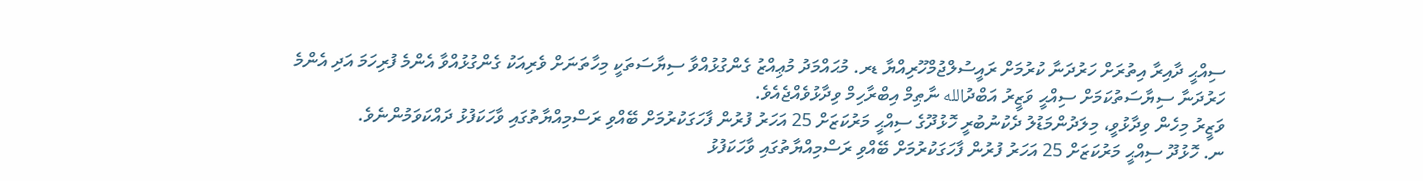ސިއްޙީ ދާއިރާ އިތުރަށް ހަރުދަނާ ކުރުމަށް ރައީސުލްޖުމްހޫރިއްޔާ ޑރ. މުޙައްމަދު މުޢިއްޒު ގެންގުޅުއްވާ ސިޔާސަތަކީ މިހާތަނަށް ވެރިއަކު ގެންގުޅުއްވާ އެންމެ ފުރިހަމަ އަދި އެންމެ ހަރުދަނާ ސިޔާސަތުކަމަށް ސިއްޙީ ވަޒީރު އަބްދުالله ނާޠިމް އިބްރާހިމް ވިދާޅުވެއްޖެއެވެ.
ވަޒީރު މިހެން ވިދާޅުވީ، މިލަދުންމަޑުލު ދެކުނުބުރީ ހޮޅުދޫގެ ސިއްޙީ މަރުކަޒަށް 25 އަހަރު ފުރުން ފާހަގަކުރުމަށް ބޭއްވި ރަސްމިއްޔާތުގައި ވާހަކަފުޅު ދައްކަވަމުންނެވެ.
ނ. ހޮޅުދޫ ސިއްޙީ މަރުކަޒަށް 25 އަހަރު ފުރުން ފާހަގަކުރުމަށް ބޭއްވި ރަސްމިއްޔާތުގައި ވާހަކަފުޅު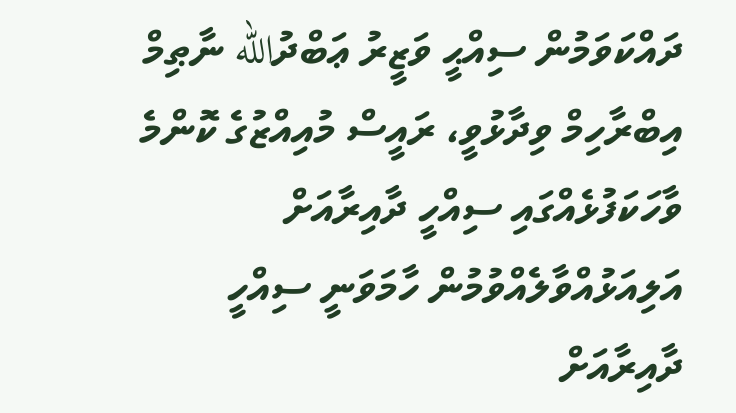ދައްކަވަމުން ސިއްޙީ ވަޒީރު ޢަބްދުالله ނާޠިމް އިބްރާހިމް ވިދާޅުވީ، ރައީސް މުއިއްޒުގެ ކޮންމެ ވާހަކަފުޅެއްގައި ސިއްހީ ދާއިރާއަށް އަލިއަޅުއްވާލެއްވުމުން ހާމަވަނީ ސިއްހީ ދާއިރާއަށް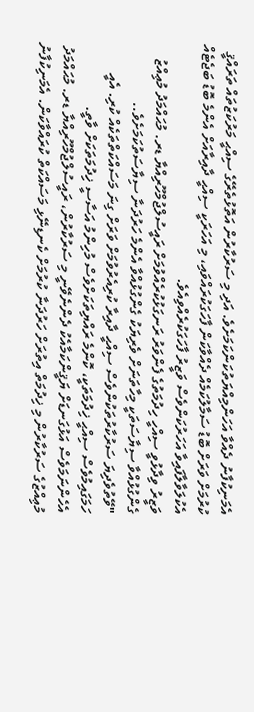އެމަނިކުފާނު ދެއްވާ އަހަންމިއްޔަތުކަންކަމަށެވެ. އަދި މި ސަރުކާރުން އަތޮޅުތެރޭގެ ސިއްޙީ މަރުކަޒުތައް ތަރައްޤީ ކުރުމަށް ވަރަށް ބޮޑު ސަމާލުކަމެއް ދެއްވާކަން ފާހަގަކުރައްވައި، މި އަހަރަކީ ސިއްޙީ ދާއިރާއަށް އެންމެ ބޮޑު ބަޖެޓެއް އެކުލަވާލާފައިވާ އަހަރުކަންވެސް ވަޒީރު ފާހަގަކުރެއްވިއެވެ.
ވަޒީރު ވިދާޅުވީ ސިއްހީ ހިދުމަތުގެ ފެންވަރު ރަނގަޅުކުރެއްވުމަށް ރައީސުލްޖުމްހޫރިއްޔާ ޑރ. މުޙައްމަދު މުޢިއްޒު ގެންގުޅުއްވާ ސިޔާސަތަކީ މިހާތަނަށް ވެރިޔަކު ގެންގުޅުއްވާ އެންމެ ހަރުދަނާ ސިޔާސަތުކަމަށެވެ..
"ވޭތުވެދިޔަ ސަރުކާރުތަކުންވެސް ސިއްޙީ ދާއިރާ ކުރިއެރުވުމަށް ވަރަށް ގިނަ މަސައްކަތްތަކެއް ކުރި. އެއީ ހަމަގައިމުވެސް ސިއްޙީ ޚިދުމަތަކީ، ކޮންމެ ރައްޔިތަކަށްވެސް މުހިންމު އަސާސީ ޚިދުމަތަކަށް ވާތީ. އެހެންނަމަވެސް އަޅުގަނޑަށް ޔަޤީންކަމާއެކު ދެންނެވޭނީ މި ސަރުކާރުން، ރައީސުލްޖުމްހޫރިއްޔާ ޑރ. މުޙައްމަދު މުޢިއްޒުގެ ސަރުކާރުން މި ޚިދުމަތް އިތުރަށް ހަރުދަނާ ކުރުމަށް ކެނޑިނޭޅި މަސައްކަތް ކުރައްވާކަން. އެމަނިކުފާނު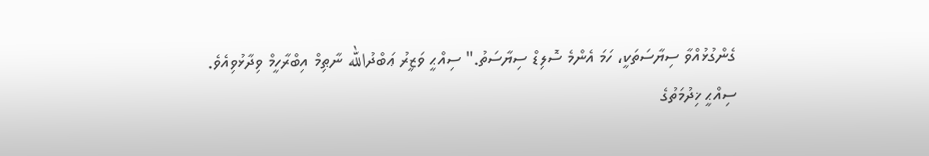ގެންގުޅުއްވާ ސިޔާސަތަކީ، ހަމަ އެންމެ ސޮލިޑް ސިޔާސަތު." ސިއްޙީ ވަޒީރު ޢަބްދުالله ނާޠިމް އިބްރާހީމް ވިދާޅުވިއެވެ.
ސިއްޙީ ޚިދުމަތުގެ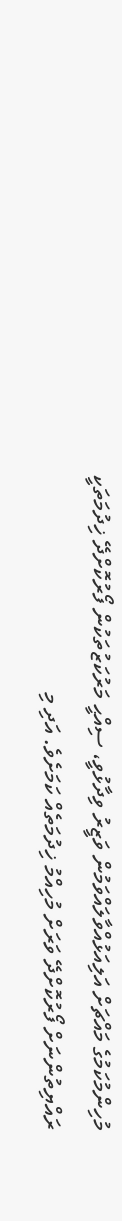މުހިންމުކަމުގެ މައްޗަށް އަލިއަޅުއްވާލައްވަމުން ވަޒީރު ވިދާޅުވީ، ސިއްޙީ މަރުކަޒުތަކުން ފޯރުކޮށްދޭ ޚިދުމަތަކީ ރައްޔިތުންނަށް ފޯރުކޮށްދޭ ވަރަށް މުހިއްމު ޚިދުމަތެއް ކަމަށެވެ. އަދި މި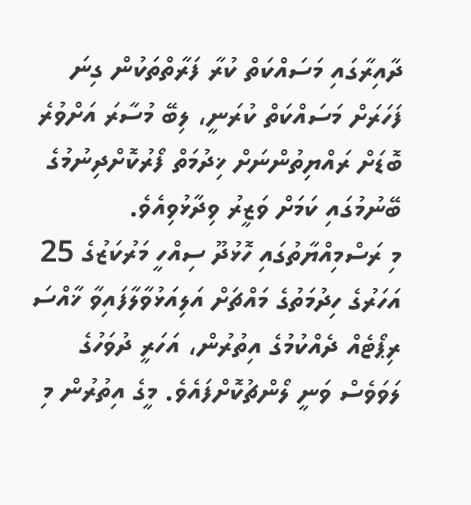ދާއިރާގައި މަސައްކަތް ކުރާ ފަރާތްތަކުން ގިނަ ފަހަރަށް މަސައްކަތް ކުރަނީ، ލިބޭ މުސާރަ އަށްވުރެ ބޮޑަށް ރައްޔިތުންނަށް ޚިދުމަތް ފޯރުކޮށްދިނުމުގެ ބޭނުމުގައި ކަމަށް ވަޒީރު ވިދާޅުވިއެވެ.
މި ރަސްމިއްޔާތުގައި ހޮޅުދޫ ސިއްހީ މަރުކަޒުގެ 25 އަހަރުގެ ހިދުމަތުގެ މައްޗަށް އަލިއަޅުވާލާފައިވާ ޚާއްސަ ރިޕޯޓެއް ދެއްކުމުގެ އިތުރުން، އަހަރީ ދުވަހުގެ ލަވަވެސް ވަނީ ލޯންޗުކޮށްފައެވެ. މީގެ އިތުރުން މި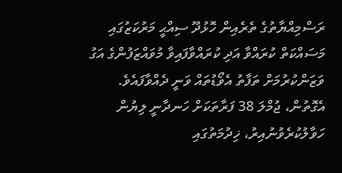ރަސްމިއްޔާތުގެ ތެރެއިން ހޮޅުދޫ ސިއްޙީ މަރުކަޒުގައި މަސައްކަތް ކުރައްވާ އަދި ކުރައްވާފައިވާ މުވައްޒަފުންގެ އަގު ވަޒަންކުރުމަށް ތަފާތު އެވޯޑުތައް ވަނީ ދެއްވާފައެވެ. އެގޮތުން، ޖުމްލަ 38 ފަރާތަކަށް ހަނދާނީ ލިޔުން ހަވާލުކުރެވުނުއިރު، ޚިދުމަތުގައި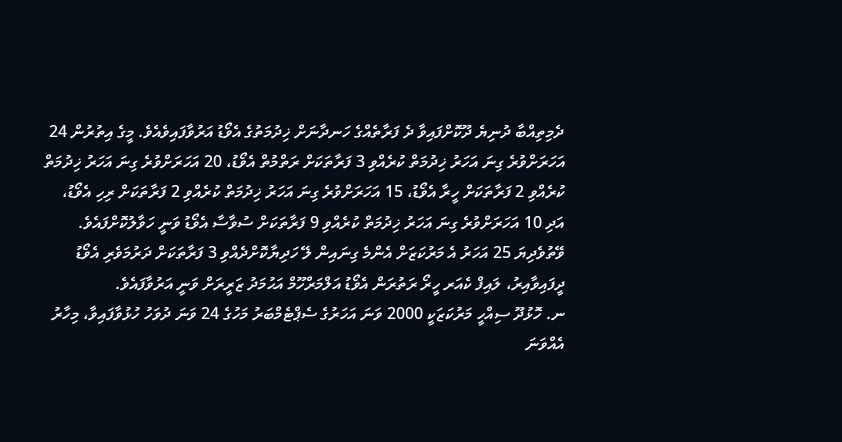ދެމިތިއްބާ ދުނިޔެ ދޫކޮށްފައިވާ ދެ ފަރާތެއްގެ ހަނދާނަށް ޚިދުމަތުގެ އެވޯޑު އަރުވާފައިވެއެވެ. މީގެ އިތުރުން 24 އަހަރަށްވުރެ ގިނަ އަހަރު ޚިދުމަތް ކުރެއްވި 3 ފަރާތަކަށް ރަތްމުތް އެވޯޑު، 20 އަހަރަށްވުރެ ގިނަ އަހަރު ޚިދުމަތް ކުރެއްވި 2 ފަރާތަކަށް ހީރާ އެވޯޑު، 15 އަހަރަށްވުރެ ގިނަ އަހަރު ޚިދުމަތް ކުރެއްވި 2 ފަރާތަކަށް ރިހި އެވޯޑު، އަދި 10 އަހަރަށްވުރެ ގިނަ އަހަރު ޚިދުމަތް ކުރެއްވި 9 ފަރާތަކަށް ސުވާސާ އެވޯޑު ވަނީ ހަވާލުކޮށްފައެވެ. ވޭތުވެދިޔަ 25 އަހަރު އެ މަރުކަޒަށް އެންމެ ގިނައިން ލޭ ހަދިޔާކޮށްދެއްވި 3 ފަރާތަކަށް ދަރުމަވެރި އެވޯޑު ދީފައިވާއިރު، ލައިފް ކެއަރ ހީރޯ ރަތުރަން އެވޯޑު އަލްމަރްހޫމް އަޙުމަދު ޒަރީރަށް ވަނީ އަރުވާފައެވެ.
ނ. ހޮޅުދޫ ސިއްހީ މަރުކަޒަކީ 2000 ވަނަ އަހަރުގެ ސެޕްޓެމްބަރު މަހުގެ 24 ވަނަ ދުވަހު ހުޅުވާފައިވާ، މިހާރު އެއްވަނަ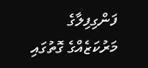ފަންގިފިލާގެ މަރުކަޒެއްގެ ގޮތުގައި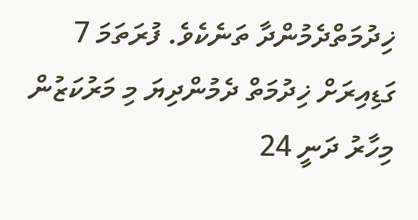ޚިދުމަތްދެމުންދާ ތަނެކެވެ. ފުރަތަމަ 7 ގަޑިއިރަށް ޚިދުމަތް ދެމުންދިޔަ މި މަރުކަޒުން މިހާރު ދަނީ 24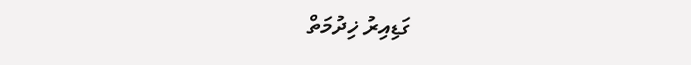ގަޑިއިރު ޚިދުމަތް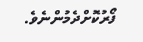ފޯރުކޮށްދެމުންނެވެ.